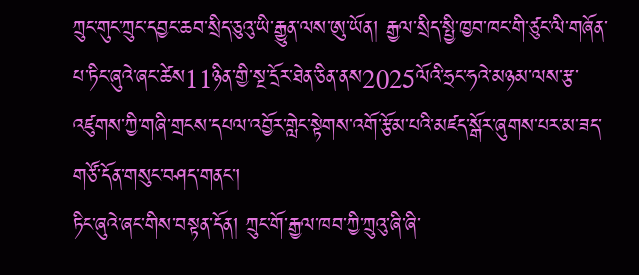ཀྲུང་གུང་ཀྲུང་དབྱང་ཆབ་སྲིད་ཅུའུ་ཡི་རྒྱུན་ལས་ཨུ་ཡོན། རྒྱལ་སྲིད་སྤྱི་ཁྱབ་ཁང་གི་ཙུང་ལི་གཞོན་པ་ཏིང་ཞུའེ་ཞང་ཚེས11ཉིན་གྱི་སྔ་དྲོར་ཐེན་ཅིན་ནས2025ལོའི་ཧྲང་ཧའེ་མཉམ་ལས་རྩ་འཛུགས་ཀྱི་གཞི་གྲངས་དཔལ་འབྱོར་གླེང་སྟེགས་འགོ་རྩོམ་པའི་མཛད་སྒོར་ཞུགས་པར་མ་ཟད་གཙོ་དོན་གསུང་བཤད་གནང་།
ཏིང་ཞུའེ་ཞང་གིས་བསྟན་དོན། ཀྲུང་གོ་རྒྱལ་ཁབ་ཀྱི་ཀྲུའུ་ཞི་ཞི་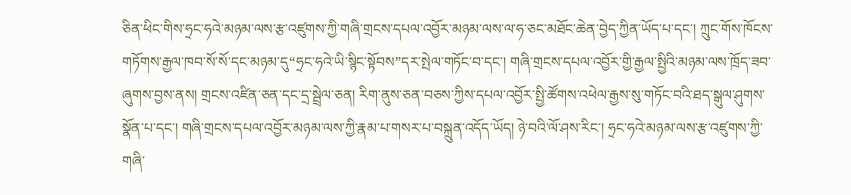ཅིན་ཕིང་གིས་ཧྲང་ཧའེ་མཉམ་ལས་རྩ་འཛུགས་ཀྱི་གཞི་གྲངས་དཔལ་འབྱོར་མཉམ་ལས་ལ་ཧ་ཅང་མཐོང་ཆེན་བྱེད་ཀྱིན་ཡོད་པ་དང་། ཀྲུང་གོས་ཁོངས་གཏོགས་རྒྱལ་ཁབ་སོ་སོ་དང་མཉམ་དུ“ཧྲང་ཧའེ་ཡི་སྙིང་སྟོབས”དར་སྤེལ་གཏོང་བ་དང་། གཞི་གྲངས་དཔལ་འབྱོར་གྱི་རྒྱལ་སྤྱིའི་མཉམ་ལས་ཁྲོད་ཟབ་ཞུགས་བྱས་ནས། གྲངས་འཛིན་ཅན་དང་དྲ་སྦྲེལ་ཅན། རིག་ནུས་ཅན་བཅས་ཀྱིས་དཔལ་འབྱོར་སྤྱི་ཚོགས་འཕེལ་རྒྱས་སུ་གཏོང་བའི་ཐད་སྒུལ་ཤུགས་སྣོན་པ་དང་། གཞི་གྲངས་དཔལ་འབྱོར་མཉམ་ལས་ཀྱི་རྣམ་པ་གསར་པ་བསྐྲུན་འདོད་ཡོད། ཉེ་བའི་ལོ་ཤས་རིང་། ཧྲང་ཧའེ་མཉམ་ལས་རྩ་འཛུགས་ཀྱི་གཞི་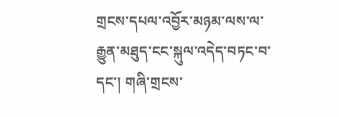གྲངས་དཔལ་འབྱོར་མཉམ་ལས་ལ་རྒྱུན་མཐུད་ངང་སྐུལ་འདེད་བཏང་བ་དང་། གཞི་གྲངས་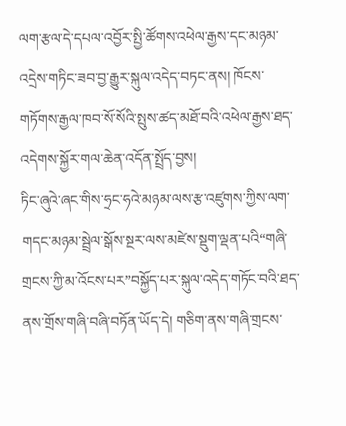ལག་རྩལ་དེ་དཔལ་འབྱོར་སྤྱི་ཚོགས་འཕེལ་རྒྱས་དང་མཉམ་འདྲེས་གཏིང་ཟབ་བྱ་རྒྱུར་སྐུལ་འདེད་བཏང་ནས། ཁོངས་གཏོགས་རྒྱལ་ཁབ་སོ་སོའི་སྤུས་ཚད་མཐོ་བའི་འཕེལ་རྒྱས་ཐད་འདེགས་སྐྱོར་གལ་ཆེན་འདོན་སྤྲོད་བྱས།
ཏིང་ཞུའེ་ཞང་གིས་ཧྲང་ཧའེ་མཉམ་ལས་རྩ་འཛུགས་ཀྱིས་ལག་གདང་མཉམ་སྦྲེལ་སྒོས་སྔར་ལས་མཛེས་སྡུག་ལྡན་པའི“གཞི་གྲངས་ཀྱི་མ་འོངས་པར”བསྐྱོད་པར་སྐུལ་འདེད་གཏོང་བའི་ཐད་ནས་གྲོས་གཞི་བཞི་བཏོན་ཡོད་དེ། གཅིག་ནས་གཞི་གྲངས་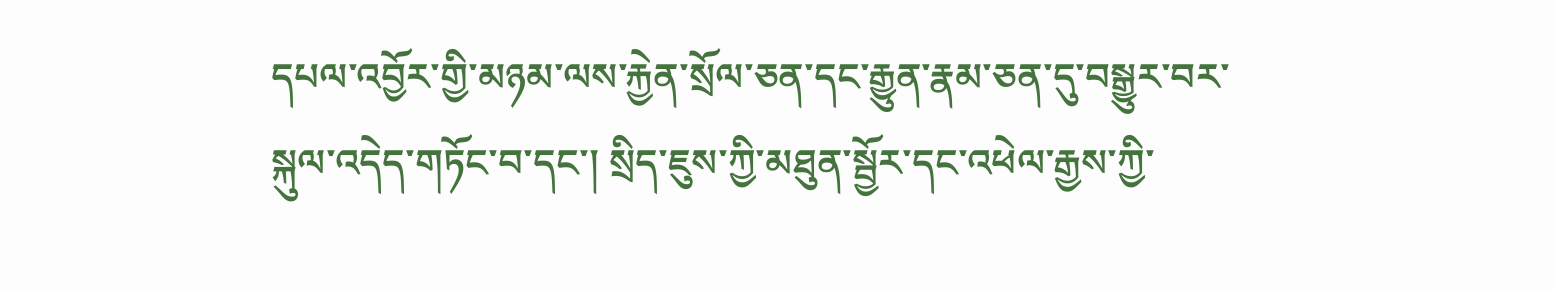དཔལ་འབྱོར་གྱི་མཉམ་ལས་རྐྱེན་སྲོལ་ཅན་དང་རྒྱུན་རྣམ་ཅན་དུ་བསྒྱུར་བར་སྐུལ་འདེད་གཏོང་བ་དང་། སྲིད་ཇུས་ཀྱི་མཐུན་སྦྱོར་དང་འཕེལ་རྒྱས་ཀྱི་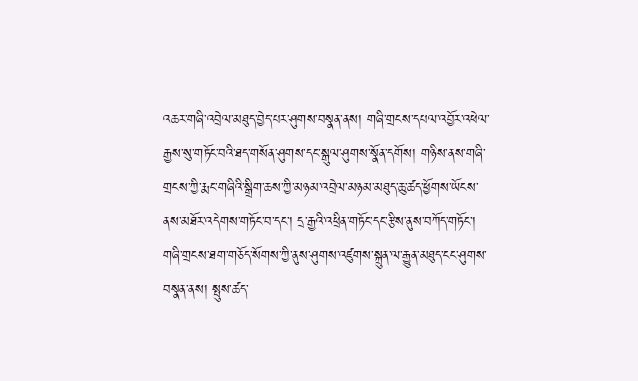འཆར་གཞི་འབྲེལ་མཐུད་བྱེད་པར་ཤུགས་བསྣན་ནས། གཞི་གྲངས་དཔལ་འབྱོར་འཕེལ་རྒྱས་སུ་གཏོང་བའི་ཐད་གསོན་ཤུགས་དང་སྒུལ་ཤུགས་སྣོན་དགོས། གཉིས་ནས་གཞི་གྲངས་ཀྱི་རྨང་གཞིའི་སྒྲིག་ཆས་ཀྱི་མཉམ་འབྲེལ་མཉམ་མཐུད་ཆུ་ཚད་ཕྱོགས་ཡོངས་ནས་མཐོར་འདེགས་གཏོང་བ་དང་། དྲ་རྒྱའི་འཕྲིན་གཏོང་དང་རྩིས་ནུས་བཀོད་གཏོང་། གཞི་གྲངས་ཐག་གཅོད་སོགས་ཀྱི་ནུས་ཤུགས་འཛུགས་སྐྲུན་ལ་རྒྱུན་མཐུད་ངང་ཤུགས་བསྣན་ནས། སྤུས་ཚད་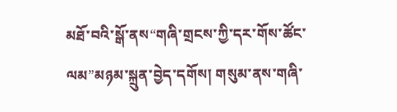མཐོ་བའི་སྒོ་ནས“གཞི་གྲངས་ཀྱི་དར་གོས་ཚོང་ལམ”མཉམ་སྐྲུན་བྱེད་དགོས། གསུམ་ནས་གཞི་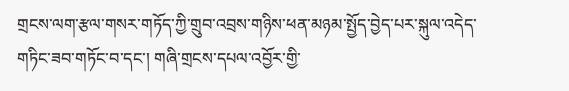གྲངས་ལག་རྩལ་གསར་གཏོད་ཀྱི་གྲུབ་འབྲས་གཉིས་ཕན་མཉམ་སྤྱོད་བྱེད་པར་སྐུལ་འདེད་གཏིང་ཟབ་གཏོང་བ་དང་། གཞི་གྲངས་དཔལ་འབྱོར་གྱི་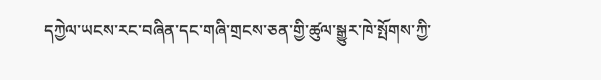དཀྱེལ་ཡངས་རང་བཞིན་དང་གཞི་གྲངས་ཅན་གྱི་ཚུལ་སྒྱུར་ཁེ་སྤོགས་ཀྱི་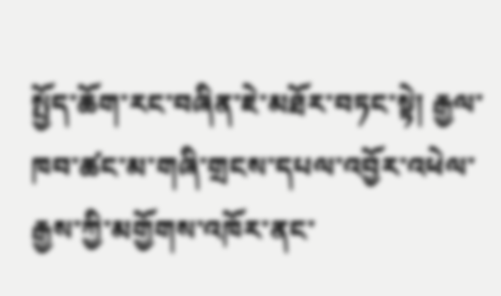སྤྱོད་ཆོག་རང་བཞིན་ཇེ་མཐོར་བཏང་སྟེ། རྒྱལ་ཁབ་ཚང་མ་གཞི་གྲངས་དཔལ་འབྱོར་འཕེལ་རྒྱས་ཀྱི་མགྱོགས་འཁོར་ནང་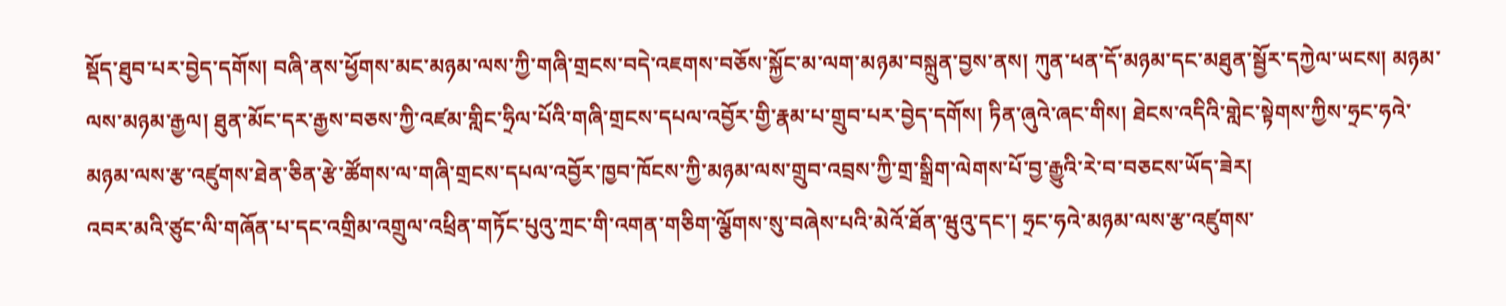སྡོད་ཐུབ་པར་བྱེད་དགོས། བཞི་ནས་ཕྱོགས་མང་མཉམ་ལས་ཀྱི་གཞི་གྲངས་བདེ་འཇགས་བཅོས་སྐྱོང་མ་ལག་མཉམ་བསྐྲུན་བྱས་ནས། ཀུན་ཕན་དོ་མཉམ་དང་མཐུན་སྦྱོར་དཀྱེལ་ཡངས། མཉམ་ལས་མཉམ་རྒྱལ། ཐུན་མོང་དར་རྒྱས་བཅས་ཀྱི་འཛམ་གླིང་ཧྲིལ་པོའི་གཞི་གྲངས་དཔལ་འབྱོར་གྱི་རྣམ་པ་གྲུབ་པར་བྱེད་དགོས། ཏིན་ཞུའེ་ཞང་གིས། ཐེངས་འདིའི་གླེང་སྟེགས་ཀྱིས་ཧྲང་ཧའེ་མཉམ་ལས་རྩ་འཛུགས་ཐེན་ཅིན་རྩེ་ཚོགས་ལ་གཞི་གྲངས་དཔལ་འབྱོར་ཁྱབ་ཁོངས་ཀྱི་མཉམ་ལས་གྲུབ་འབྲས་ཀྱི་གྲ་སྒྲིག་ལེགས་པོ་བྱ་རྒྱུའི་རེ་བ་བཅངས་ཡོད་ཟེར།
འབར་མའི་ཙུང་ལི་གཞོན་པ་དང་འགྲིམ་འགྲུལ་འཕྲིན་གཏོང་པུའུ་ཀྲང་གི་འགན་གཅིག་ལྕོགས་སུ་བཞེས་པའི་མེའོ་ཐོན་ཝུའུ་དང་། ཧྲང་ཧའེ་མཉམ་ལས་རྩ་འཛུགས་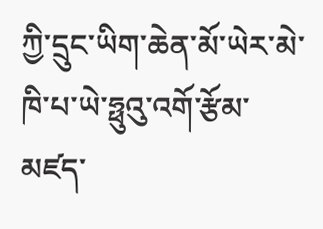ཀྱི་དྲུང་ཡིག་ཆེན་མོ་ཡེར་མེ་ཁི་པ་ཡེ་ཧྥུའུ་འགོ་རྩོམ་མཛད་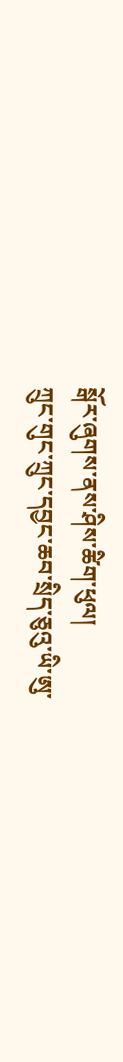སྒོར་ཞུགས་ནས་ཤིས་ཚིག་ཕུལ།
ཀྲུང་གུང་ཀྲུང་དབྱང་ཆབ་སྲིད་ཅུའུ་ཡི་ཨུ་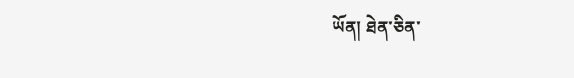ཡོན། ཐེན་ཅིན་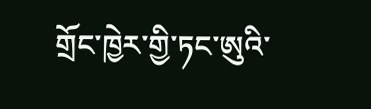གྲོང་ཁྱེར་གྱི་ཏང་ཨུའི་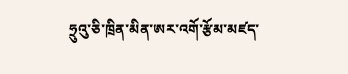ཧྲུའུ་ཅི་ཁྲིན་མིན་ཨར་འགོ་རྩོམ་མཛད་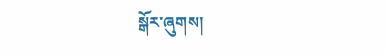སྒོར་ཞུགས།